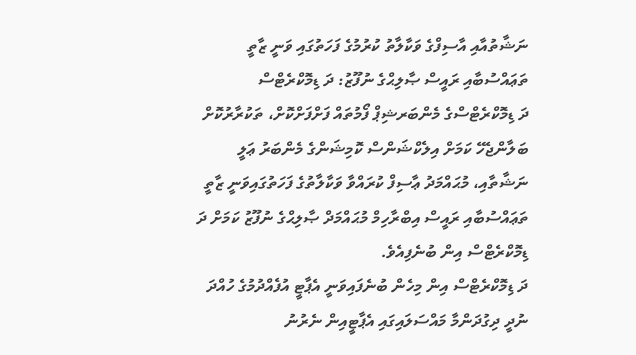ނަޝާތުއާއި އާސިފްގެ ވަކާލާތު ކުރުމުގެ ފަހަތުގައި ވަނީ ޒާތީ ތަޢައްސުބާއި ރައީސް ޞާލިޙްގެ ނުފޫޒު: ދަ ޑިމޮކްރެޓްސް
ދަ ޑިމޮކްރެޓްސްގެ މެންބަރޝިޕް ފޯމުތައް ފަށްފަށްކޮށް، ތަކުރާރުކޮށް ބަލާންޖެހޭ ކަމަށް އިލެކްޝަންސް ކޮމިޝަންގެ މެންބަރު ޢަލީ ނަޝާތާއި، މުޙައްމަދު ޢާސިފް ކުރައްވާ ވަކާލާތުގެ ފަހަތުގައިވަނީ ޒާތީ ތަޢައްސުބާއި ރައީސް އިބްރާހިމް މުޙައްމަދް ޞާލިޙްގެ ނުފޫޒު ކަމަށް ދަ ޑިމޮކްރެޓްސް އިން ބުނެފިއެވެ.
ދަ ޑިމޮކްރެޓްސް އިން މިހެން ބުނެފައިވަނީ އެޕާޓީ އުފެއްދުމުގެ ހުއްދަ ނުދީ ދިގުދަންމާ މައްސަލައިގައި އެޕާޓީއިން ނެރުނު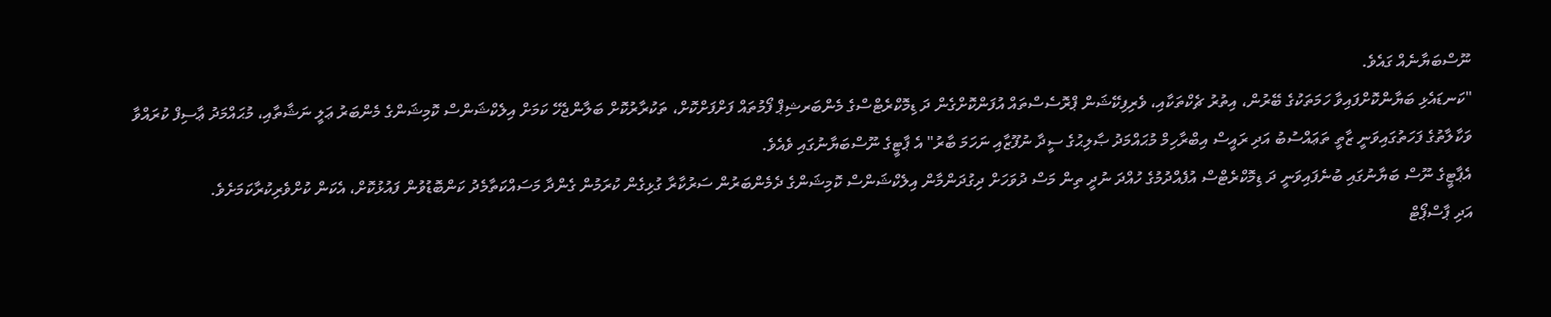ނޫސްބަޔާނެއް ގައެވެ.
"ކަނޑައެޅި ބަޔާންކޮށްފައިވާ ހަމަތަކުގެ ބޭރުން، އިތުރު ޗެކްތަކާއި، ވެރިފިކޭޝަން ޕްރޮސެސްތައް އުފަންކޮށްގެން ދަ ޑިމޮކްރެޓްސްގެ މެންބަރޝިޕް ފޯމުތައް ފަށްފަށްކޮށް، ތަކުރާރުކޮށް ބަލާންޖެހޭ ކަމަށް އިލެކްޝަންސް ކޮމިޝަންގެ މެންބަރު ޢަލީ ނަޝާތާއި، މުޙައްމަދު ޢާސިފް ކުރައްވާ ވަކާލާތުގެ ފަހަތުގައިވަނީ ޒާތީ ތަޢައްސުބު އަދި ރައީސް އިބްރާހިމް މުޙައްމަދު ޞާލިޙުގެ ސީދާ ނުފޫޒާއި ނަހަމަ ބާރު" އެ ޕާޓީގެ ނޫސްބަޔާނުގައި ވެއެވެ.
އެޕާޓީގެ ނޫސް ބަޔާނުގައި ބުނެފައިވަނީ ދަ ޑިމޮކްރެޓްސް އުފެއްދުމުގެ ހުއްދަ ނުދީ ތިން މަސް ދުވަހަށް ދިގުދަންމާން އިލެކްޝަންސް ކޮމިޝަންގެ ދެމެންބަރުން ސަރުކާރާ ގުޅިގެން ކުރަމުން ގެންދާ މަސައްކަތާމެދު ކަންބޮޑުވުން ފައުޅުކޮށް، އެކަން ކުށްވެރިކުރާކަމަށެވެ.
އަދި ޕާސްޕޯޓް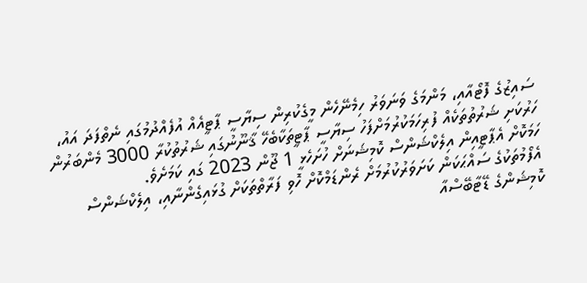ސައިޒުގެ ފޮޓޯއާއި، މަންމަގެ ވަނަވަރު ހިމެނޭހެން މީގެކުރިން ސިޔާސީ ޕާޓީއެއް އުފެއްދުމުގައި ނެތްފަދަ އައު، ހަރުކަށި ޝަރުތުތަކެއް ފުރިހަމަކުރުމަށްފަހު ސިޔާސީ ޕާޓީތަކާބެހޭ ޤާނޫނުގައި ޝަރުތުކުރާ 3000 މެންބަރުން ހަމަކޮށް އެޕާޓީއިން އިލެކްޝަންސް ކޮމިޝަނަށް ހުށަހެޅީ 1 ޖޫން 2023 ގައި ކަމަށެވެ.
އެފޯމުތަކުގެ ސައްޙަކަން ކަށަވަރުކުރުމަށް ރެންޑަމްކޮށް ހޮވި ފަރާތްތަކަށް ގުޅައިގެންނާއި، އިލެކްޝަންސް ކޮމިޝަންގެ ޑޭޓާބޭސްއާ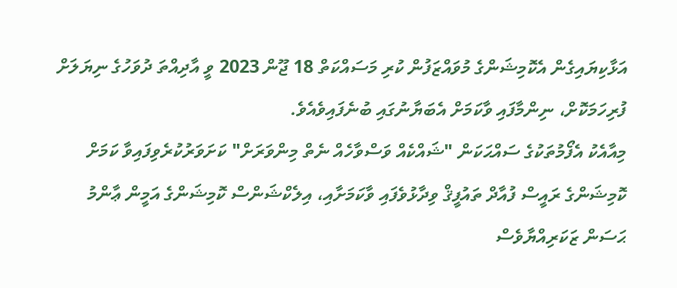އަޅާކިޔައިގެން އެކޮމިޝަންގެ މުވައްޒަފުން ކުރި މަސައްކަތް 18 ޖޫން 2023 ވީ އާދިއްތަ ދުވަހުގެ ނިޔަލަށް ފުރިހަމަކޮށް، ނިންމާފައި ވާކަމަށް އެބަޔާނުގައި ބުނެފައިވެއެވެ.
މިއާއެކު އެފޯމުތަކުގެ ސައްޙަކަން "ޝައްކެއް ވަސްވާހެއް ނެތް މިންވަރަށް" ކަށަވަރުކުރެވިފައިވާ ކަމަށް ކޮމިޝަންގެ ރައީސް ފުއާދް ތައުފީޤް ވިދާޅުވެފައި ވާކަމަށާއި، އިލެކްޝަންސް ކޮމިޝަންގެ އަމީން ޢާންމު ޙަސަން ޒަކަރިއްޔާވެސް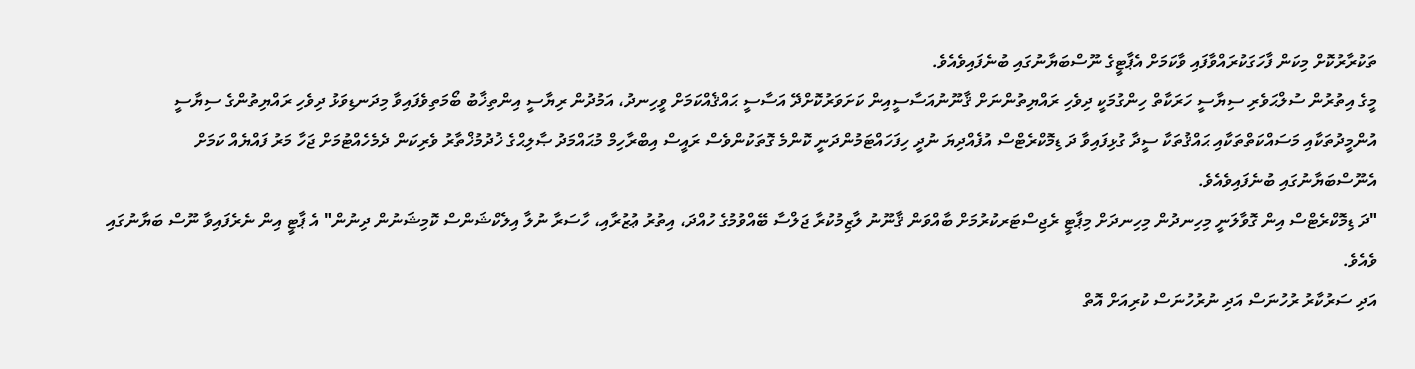ތަކުރާރުކޮށް މިކަން ފާހަގަކުރައްވާފައި ވާކަމަށް އެޕާޓީގެ ނޫސްބަޔާނުގައި ބުނެފައިވެއެވެ.
މީގެ އިތުރުން ސުލްޙަވެރި ސިޔާސީ ހަރަކާތް ހިންގުމަކީ ދިވެހި ރައްޔިތުންނަށް ޤާނޫނުއަސާސީއިން ކަށަވަރުކޮށްދޭ އަސާސީ ޙައްޤެއްކަމަށް ވީހިނދު، އަމުދުން ރިޔާސީ އިންތިޚާބު ބޯމަތިވެފައިވާ މިދަނޑިވަޅު ދިވެހި ރައްޔިތުންގެ ސިޔާސީ އުންމީދުތަކާއި މަސައްކަތްތަކާއި ޙައްޤުތަކާ ސީދާ ގުޅިފައިވާ ދަ ޑިމޮކްރެޓްސް އުފެއްދިޔަ ނުދީ ހިފަހައްޓަމުންދަނީ ކޮންމެ ގޮތަކުންވެސް ރައީސް އިބްރާހިމް މުޙައްމަދު ޞާލިޙްގެ ޚުދުމުޚްތާރު ވެރިކަން ދެމެހެއްޓުމަށް ޖަހާ މަރު ފައްޔެއް ކަމަށް އެނޫސްބަޔާނުގައި ބުނެފައިވެއެވެ.
"ދަ ޑިމޮކްރެޓްސް އިން ގޮވާލަނީ މިހިނދުން މިހިނދަށް މިޕާޓީ ރެޖިސްޓަރކުރުމަށް ބާއްވަން ޤާނޫނު ލާޒިމުކުރާ ޖަލްސާ ބޭއްވުމުގެ ހުއްދަ، އިތުރު ޢުޒުރާއި، ހާސަރާ ނުލާ އިލެކްޝަންސް ކޮމިޝަނުން ދިނުން" އެ ޕާޓީ އިން ނެރެފައިވާ ނޫސް ބަޔާނުގައި ވެއެވެ.
އަދި ސަރުކާރު ރުހުނަސް އަދި ނުރުހުނަސް ކުރިއަށް އޮތް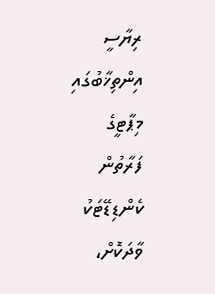ރިޔާސީ އިންތިޚާބުގައި މިޕާޓީގެ ފަރާތުން ކެންޑިޑޭޓަކު ވާދަކޮށް،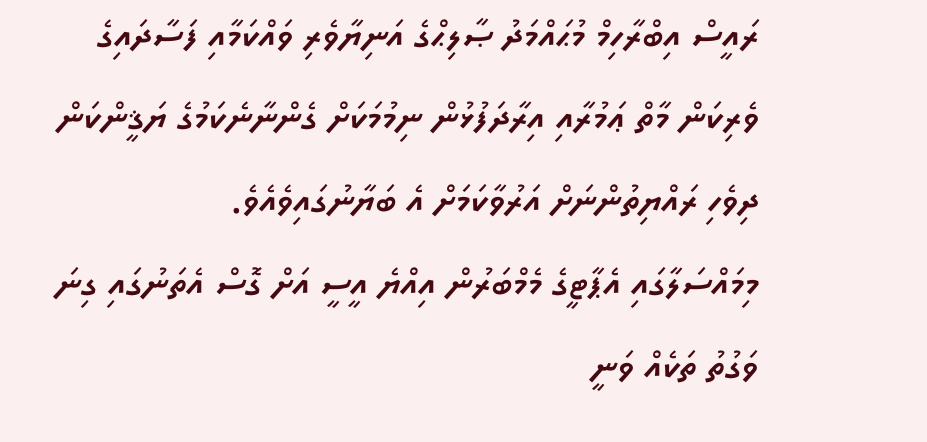ރައީސް އިބްރާހިމް މުޙައްމަދު ޞާލިޙްގެ އަނިޔާވެރި ވައްކަމާއި ފަސާދައިގެ ވެރިކަން މާތް ޢަމުރާއި އިރާދަފުޅުން ނިމުމަކަށް ގެންނާނެކަމުގެ ޔަޤީންކަން ދިވެހި ރައްޔިތުންނަށް އަރުވާކަމަށް އެ ބަޔާނުގައިވެއެވެ.
މިމައްސަލާގައި އެޕާޓީގެ މެމްބަރުން އިއްޔެ އީސީ އަށް ގޮސް އެތަނުގައި ގިނަ ވަގުތު ތަކެއް ވަނީ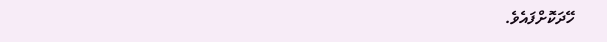ހޭދަކޮށްފައެވެ.